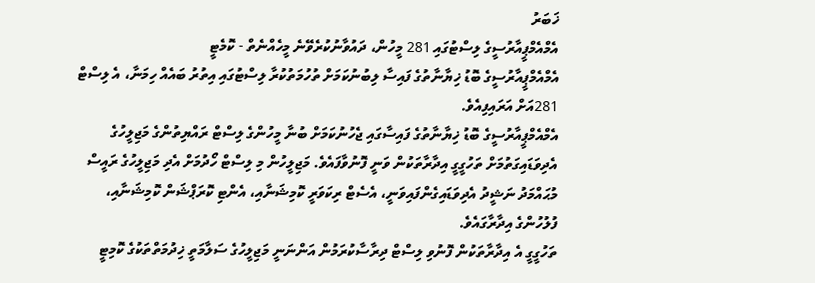ޚަބަރު
އެމްއެމްޕީއާރުސީގެ ލިސްޓުގައި 281 މީހުން، ދައުވާނުކުރެވޭނެ މީހެއްނެތް - ކޮމެޓީ
އެމްއެމްޕީއާރުސީގެ ބޮޑު ޚިޔާނާތުގެ ފައިސާ ލިބުނުކަމަށް ތުހުމަތުކުރާ ލިސްޓުގައި އިތުރު ބައެއް ހިމަނާ، އެ ލިސްޓް 281އަށް އަރައިފިއެވެ.
އެމްއެމްޕީއާރުސީގެ ބޮޑު ޚިޔާނާތުގެ ފައިސާގައި ޖެހުނުކަމަށް ބުނާ މީހުންގެ ލިސްޓް ރައްޔިތުންގެ މަޖިލީހުގެ އެދިވަޑައިގަތުމަށް ތަހުގީގީ އިދާރާތަކުން ވަނީ ފޮނުވާފައެވެ. މަޖިލީހުން މި ލިސްޓް ހޯދުމަށް އެދި މަޖިލީހުގެ ރައީސް މުޙައްމަދު ނަޝީދު އެދިވަޑައިގެންފައިވަނީ، އެސެޓް ރިކަވަރީ ކޮމިޝަނާއި، އެންޓި ކޮރަޕްޝަން ކޮމިޝަނާއި، ފުލުހުންގެ އިދާރާގައެވެ.
ތަހުގީގީ އެ އިދާރާތަކުން ފޮނުވި ލިސްޓް ދިރާސާކުރަމުން އަންނަނީ މަޖިލީހުގެ ސަލާމަތީ ޚިދުމަތްތަކުގެ ކޮމިޓީ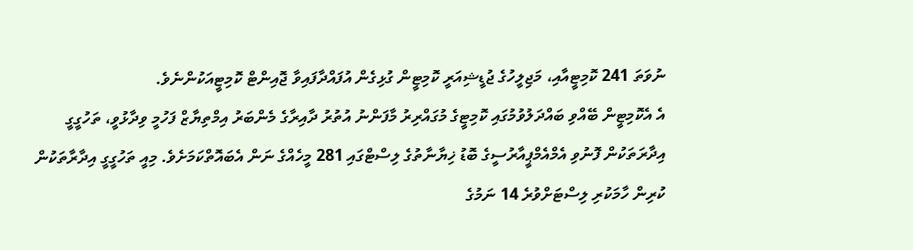ނުވަތަ 241 ކޮމިޓީއާއި، މަޖިލީހުގެ ޖުޑީޝިއަރީ ކޮމިޓީން ގުޅިގެން އުފައްދާފައިވާ ޖޮއިންޓް ކޮމިޓީއަކުންނެވެ.
އެ އެކޮމިޓީން ބޭއްވި ބައްދަލުވުމުގައި ކޮމިޓީގެ މުގައްރިރު މާފަންނު އުތުރު ދާއިރާގެ މެންބަރު އިމްތިޔާޒް ފަހުމީ ވިދާޅުވީ، ތަހުގީގީ އިދާރަތަކުން ފޮނުވި އެމްއެމްޕީއާރުސީގެ ބޮޑު ޚިޔާނާތުގެ ލިސްޓްގައި 281 މީހެއްގެ ނަން އެބައޮތްކަމަށެވެ. މިއީ ތަހުގީގީ އިދާރާތަކުން ކުރިން ހާމަކުރި ލިސްޓަށްވުރެ 14 ނަމުގެ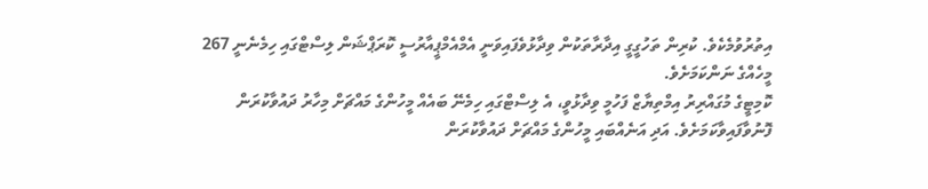އިތުރުވުމެކެވެ. ކުރިން ތަހުގީގީ އިދާރާތަކުން ވިދާޅުވެފައިވަނީ އެމްއެމްޕީއާރުސީ ކޮރަޕްޝަން ލިސްޓްގައި ހިމެނެނީ 267 މީހެއްގެ ނަންކަމަށެވެ.
ކޮމިޓީގެ މުގައްރިރު އިމްތިޔާޒް ފަހުމީ ވިދާޅުވީ، އެ ލިސްޓްގައި ހިމެނޭ ބައެއް މީހުންގެ މައްޗަށް މިހާރު ދައުވާކުރަން ފޮނުވާފައިވާކަމަށެވެ. އަދި އަނެއްބައި މީހުންގެ މައްޗަށް ދައުވާކުރަން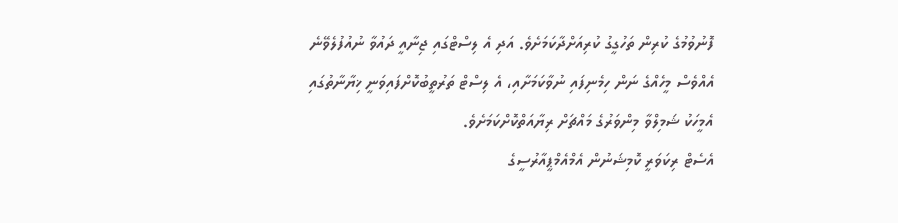ފޮނުވުމުގެ ކުރިން ތަހުގީގު ކުރިއަށްދާކަމަށެވެ. އަދި އެ ލިސްޓްގައި ޖިނާއީ ދައުވާ ނުއުފުލެވޭނެ އެއްވެސް މީހެއްގެ ނަން ހިމެނިފައި ނުވާކަމަށާއި، އެ ލިސްޓް ތަރުތީބުކޮށްފައިވަނީ ޚިޔާނާތުގައި އެމީހަކު ޝަމިލްވާ މިންވަރުގެ މައްޗަށް ރިޔާއަތްކޮށްކަމަށެވެ.
އެސެޓް ރިކަވަރީ ކޮމިޝަނުން އެމްއެމްޕީއާރުސީގެ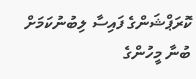ކޮރަޕްޝަންގެ ފައިސާ ލިބުނުކަމަށް ބުނާ މީހުންގެ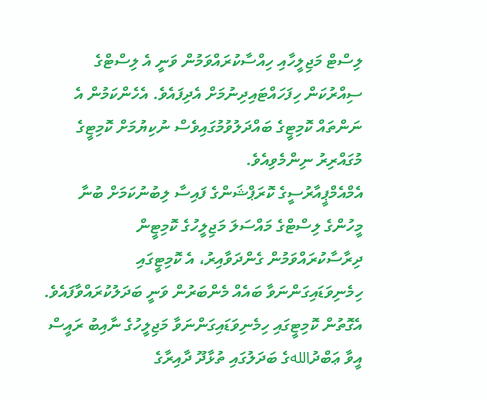ލިސްޓް މަޖިލީހާއި ހިއްސާކުރައްވަމުން ވަނީ އެ ލިސްޓްގެ ސިއްރުކަން ހިފަހައްޓައިދިނުމަށް އެދިފައެވެ. އެހެންކަމުން އެ ނަންތައް ކޮމިޓީގެ ބައްދަލުވުމުގައިވެސް ނުކިޔުމަށް ކޮމިޓީގެ މުގައްރިރު ނިންމެވިއެވެ.
އެމްއެމްޕީއާރުސީގެ ކޮރަޕްޝަންގެ ފައިސާ ލިބުނުކަމަށް ބުނާ މީހުންގެ ލިސްޓްގެ މައްސަލަ މަޖިލީހުގެ ކޮމިޓީން ދިރާސާކުރައްވަމުން ގެންދަވާއިރު، އެ ކޮމިޓީގައި ހިމެނިވަޑައިގަންނަވާ ބައެއް މެންބަރުން ވަނީ ބަދަލުކުރައްވާފައެވެ. އެގޮތުން ކޮމިޓީގައި ހިމެނިވަޑައިގަންނަވާ މަޖިލީހުގެ ނާއިބު ރައީސް އީވާ ޢަބްދުاللهގެ ބަދަލުގައި ތުޅާދޫ ދާއިރާގެ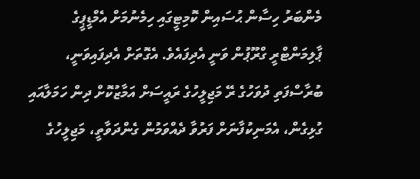މެންބަރު ހިސާން ޙުސައިން ކޮމިޓީގައި ހިމެނުމަށް އެމްޑީޕީގެ ޕާލިމަންޓްރީ ގްރޫޕުން ވަނީ އެދިފައެވެ. އެގޮތަށް އެދިފައިވަނީ، ބުރާސްފަތި ދުވަހުގެ ރޭ މަޖިލީހުގެ ރައީސަށް އަމާޒުކޮށް ދިން ހަމަލާއައި ގުޅިގެން، އެމަނިކުފާނަށް ފަރުވާ ދެއްވަމުން ގެންދަވާތީ، މަޖިލީހުގެ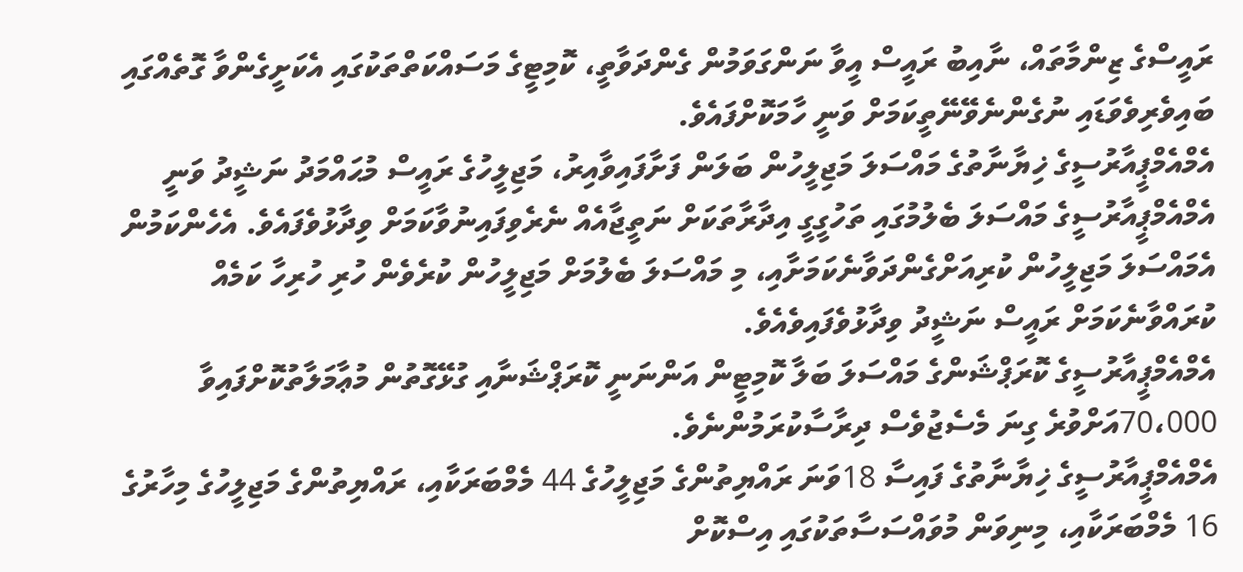ރައީސްގެ ޒިންމާތައް، ނާއިބު ރައީސް އީވާ ނަންގަވަމުން ގެންދަވާތީ، ކޮމިޓީގެ މަސައްކަތްތަކުގައި އެކަށީގެންވާ ގޮތެއްގައި ބައިވެރިވެވަޑައި ނުގެންނެވޭނޭތީކަމަށް ވަނީ ހާމަކޮށްފައެވެ.
އެމްއެމްޕީއާރުސީގެ ޚިޔާނާތުގެ މައްސަލަ މަޖިލީހުން ބަލަން ފަށާފައިވާއިރު، މަޖިލީހުގެ ރައީސް މުޙައްމަދު ނަޝީދު ވަނީ އެމްއެމްޕީއާރުސީގެ މައްސަލަ ބެލުމުގައި ތަހުގީގީ އިދާރާތަކަށް ނަތީޖާއެއް ނެރެވިފައިނުވާކަމަށް ވިދާޅުވެފައެވެ. އެހެންކަމުން އެމައްސަލަ މަޖިލީހުން ކުރިއަށްގެންދަވާނެކަމަށާއި، މި މައްސަލަ ބެލުމަށް މަޖިލީހުން ކުރެވެން ހުރި ހުރިހާ ކަމެއް ކުރައްވާނެކަމަށް ރައީސް ނަޝީދު ވިދާޅުވެފައިވެއެވެ.
އެމްއެމްޕީއާރުސީގެ ކޮރަޕްޝަންގެ މައްސަލަ ބަލާ ކޮމިޓީން އަންނަނީ ކޮރަޕްޝަނާއި ގުޅޭގޮތުން މުޢާމަލާތުކޮށްފައިވާ 70،000އަށްވުރެ ގިނަ މެސެޖުވެސް ދިރާސާކުރަމުންނެވެ.
އެމްއެމްޕީއާރުސީގެ ޚިޔާނާތުގެ ފައިސާ 18ވަނަ ރައްޔިތުންގެ މަޖިލީހުގެ 44 މެމްބަރަކާއި، ރައްޔިތުންގެ މަޖިލީހުގެ މިހާރުގެ 16 މެމްބަރަކާއި، މިނިވަން މުވައްސަސާތަކުގައި އިސްކޮށް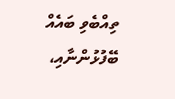ތިއްބެވި ބައެއް ބޭފުޅުންނާއި،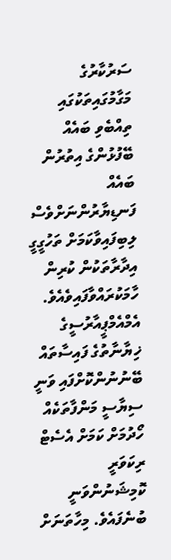ސަރުކާރުގެ މަގާމުގައިތަކުގައި ތިއްބެވި ބައެއް ބޭފުޅުންގެ އިތުރުން ބައެއް ފަނޑިޔާރުންނަށްވެސް ލިބިފައިވާކަމަށް ތަހުގީގީ އިދާރާތަކުން ކުރިން ހާމަކުރައްވާފައިވެއެވެ.
އެމްއެމްޕީއާރުސީގެ ޚިޔާނާތުގެ ފައިސާތައް ބޭނުނުންކޮށްފައި ވަނީ ސިޔާސީ މަންފާތަކެއް ހޯދުމަށް ކަމަށް އެސެޓް ރިކަވަރީ ކޮމިޝަނުންވަނީ ބުނެފައެވެ. މިހާތަނަށް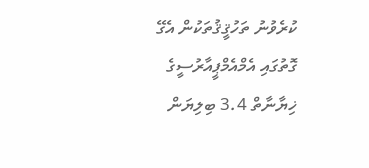ކުރެވުނު ތަހުޤީޤުތަކުން އެގޭ ގޮތުގައި އެމްއެމްޕީއާރުސީގެ ޚިޔާނާތް 3.4 ބިލިޔަން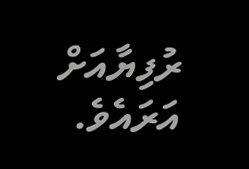ރުފިޔާއަށް އަރައެވެ.